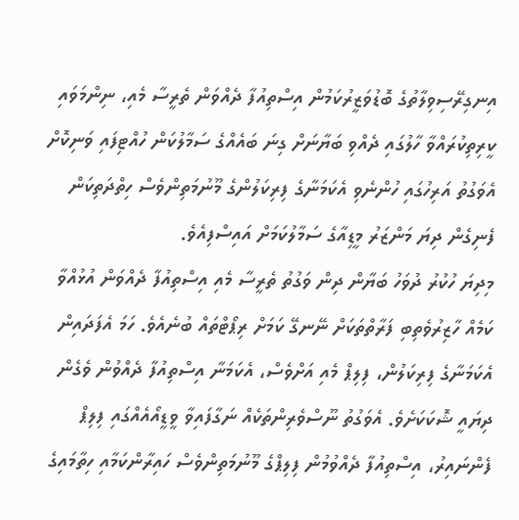އިނގިރޭސިވިލާތުގެ ބޮޑުވަޒީރުކަމުން އިސްތިއުފާ ދެއްވަން ތެރީސާ މެއި، ނިންމަވައި ކީރިތިކުރައްވާ ހާލުގައި ދެއްވި ބަޔާނަށް ގިނަ ބައެއްގެ ސަމާލުކަން ހުއްޓިފައި ވަނިކޮށް އެވަގުތު އަރިހުގައި ހުންނެވި އެކަމަނާގެ ފިރިކަލުންގެ މޫނުމަތިންވެސް ހިތްދަތިކަން ފެނިގެން ދިޔަ މަންޒަރު މީޑިއާގެ ސަމާލުކަމަށް އައިސްފިއެވެ.
މިދިޔަ ހުކުރު ދުވަހު ބަޔާން ދިން ވަގުތު ތެރީސާ މެއި އިސްތިއުފާ ދެއްވަން އުޅުއްވާ ކަމެއް ހާޒިރުވެތިބި ފަރާތްތަކަށް ނޭނގޭ ކަމަށް ރިޕޯޓްތައް ބުނެއެވެ. ހަމަ އެފަދައިން އެކަމަނާގެ ފިރިކަލުން، ފިލިޕް މެއި އަށްވެސް، އެކަމަނާ އިސްތިއުފާ ދެއްވުން ވެގެން ދިޔައީ ޝޮކަކަށެވެ. އެވަގުތު ނޫސްވެރިންތަކެއް ނަގާފައިވާ ވީޑީއޯއެއްގައި ފިލިޕް ފެންނައިރު، އިސްތިއުފާ ދެއްވުމުން ފިލިޕްގެ މޫނުމަތިންވެސް ހައިރާންކަމާއި ހިތާމައިގެ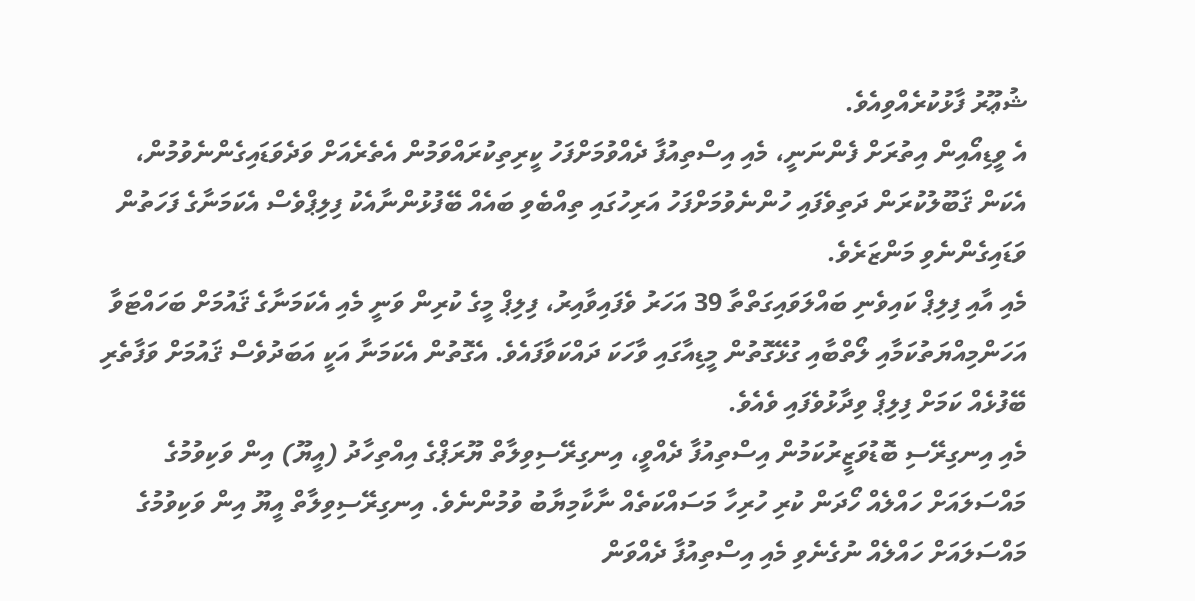ޝުޢޫރު ފާޅުކުރެއްވިއެވެ.
އެ ވީޑިއޯއިން އިތުރަށް ފެންނަނީ، މެއި އިސްތިއުފާ ދެއްވުމަށްފަހު ކީރިތިކުރައްވަމުން އެތެރެއަށް ވަދެވަޑައިގެންނެވުމުން، އެކަން ޤަބޫލުކުރަން ދަތިވެފައި ހުންނެވުމަށްފަހު އަރިހުގައި ތިއްބެވި ބައެއް ބޭފުޅުންނާއެކު ފިލިޕްވެސް އެކަމަނާގެ ފަހަތުން ވަޑައިގެންނެވި މަންޒަރެވެ.
މެއި އާއި ފިލިޕް ކައިވެނި ބައްލަވައިގަތްތާ 39 އަހަރު ވެފައިވާއިރު، ފިލިޕް މީގެ ކުރިން ވަނީ މެއި އެކަމަނާގެ ޤައުމަށް ބަހައްޓަވާ އަހަންމިއްޔަތުކަމާއި ލޯތްބާއި ގުޅޭގޮތުން މީޑިއާގައި ވާހަކަ ދައްކަވާފައެވެ. އެގޮތުން އެކަމަނާ އަކީ އަބަދުވެސް ޤައުމަށް ވަފާތެރި ބޭފުޅެއް ކަމަށް ފިލިޕް ވިދާޅުވެފައި ވެއެވެ.
މެއި އިނގިރޭސި ބޮޑުވަޒީރުކަމުން އިސްތިއުފާ ދެއްވީ، އިނގިރޭސިވިލާތް ޔޫރަޕްގެ އިއްތިހާދު (އީޔޫ) އިން ވަކިވުމުގެ މައްސަލައަށް ހައްލެއް ހޯދަން ކުރި ހުރިހާ މަސައްކަތެއް ނާކާމިޔާބު ވުމުންނެވެ. އިނގިރޭސިވިލާތް އީޔޫ އިން ވަކިވުމުގެ މައްސަލައަށް ހައްލެއް ނުގެނެވި މެއި އިސްތިއުފާ ދެއްވަން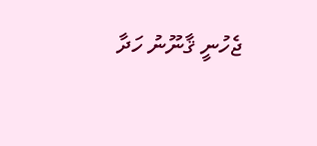ޖެހުނީ ޤާނޫނު ހަދާ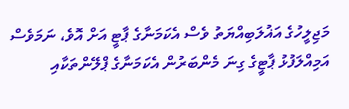މަޖިލީހުގެ އަޣުލަބިއްޔަތު ވެސް އެކަމަނާގެ ޕާޓީ އަށް އޮވެ، ނަމަވެސް އަމިއްލަފުޅު ޕާޓީގެ ގިނަ މެންބަރުން އެކަމަނާގެ ޕްލޭންތަކާއި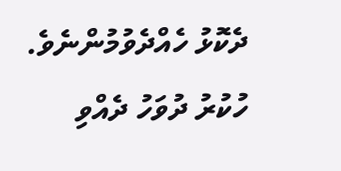ދެކޮޅު ހެއްދެވުމުންނެވެ.
ހުކުރު ދުވަހު ދެއްވި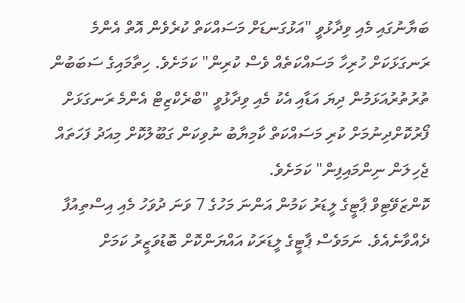ބަޔާނުގައި މެއި ވިދާޅުވީ "އަޅުގަނޑަށް މަސައްކަތް ކުރެވެން އޮތް އެންމެ ރަނގަޅަކަށް ހުރިހާ މަސައްކަތެއް ވެސް ކުރިން" ކަމަށެވެ. ހިތާމައިގެ ސަބަބުން ތުރުތުރުއަޅަމުން ދިޔަ އަޑާއި އެކު މެއި ވިދާޅުވީ "ބްރެކްޒިޓް އެންމެ ރަނގަޅަށް ފޯރުކޮށްދިނުމަށް ކުރި މަސައްކަތް ކާމިޔާބު ނުވިކަން ގަބޫލުކޮށް މިއަދު ފަހަތައް ޖެހިލަން ނިންމައިފިން" ކަމަށެވެ.
ކޮންޒަވޭޓިވް ޕާޓީގެ ލީޑަރު ކަމުން އަންނަ މަހުގެ 7 ވަނަ ދުވަހު މެއި އިސްތިއުފާ ދެއްވާނެއެވެ. ނަމަވެސް ޕާޓީގެ ލީޑަރަކު އައްޔަންކޮށް ބޮޑުވަޒީރު ކަމަށް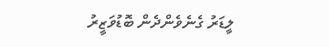ލީޑަރު ގެނެވެންދެން ބޮޑުވަޒީރު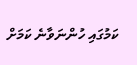ކަމުގައި ހުންނަވާނެ ކަމަށް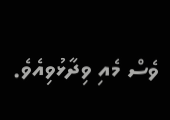ވެސް މެއި ވިދާޅުވިއެވެ.